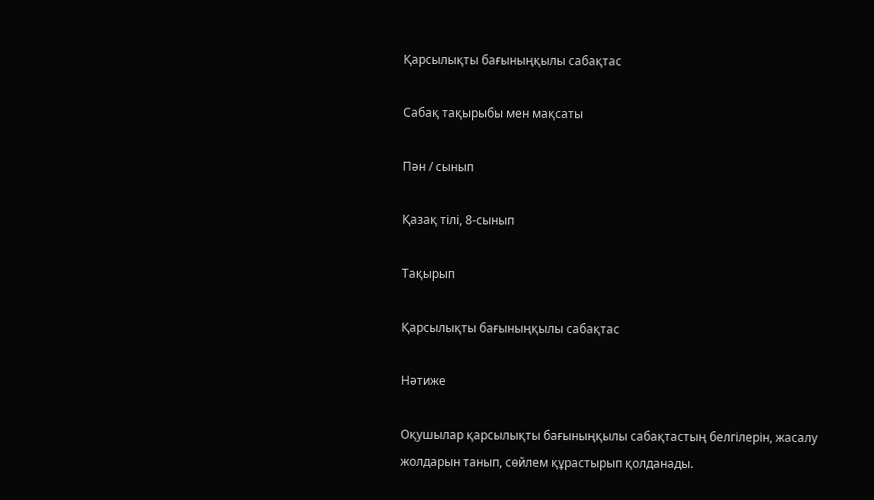Қарсылықты бағыныңқылы сабақтас

Сабақ тақырыбы мен мақсаты

Пән / сынып

Қазақ тілі, 8-сынып

Тақырып

Қарсылықты бағыныңқылы сабақтас

Нәтиже

Оқушылар қарсылықты бағыныңқылы сабақтастың белгілерін, жасалу жолдарын танып, сөйлем құрастырып қолданады.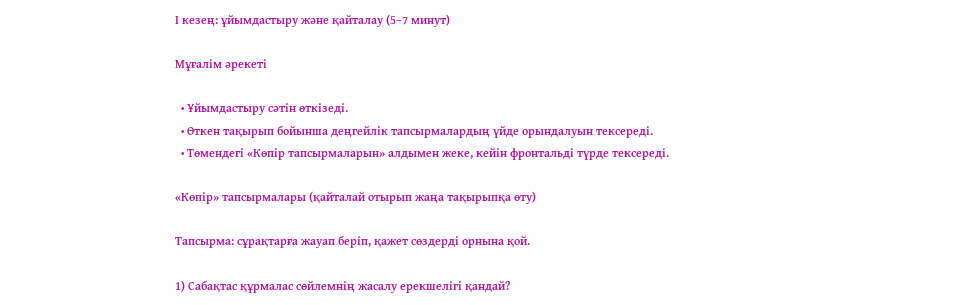І кезең: ұйымдастыру және қайталау (5–7 минут)

Мұғалім әрекеті

  • Ұйымдастыру сәтін өткізеді.
  • Өткен тақырып бойынша деңгейлік тапсырмалардың үйде орындалуын тексереді.
  • Төмендегі «Көпір тапсырмаларын» алдымен жеке, кейін фронтальді түрде тексереді.

«Көпір» тапсырмалары (қайталай отырып жаңа тақырыпқа өту)

Тапсырма: сұрақтарға жауап беріп, қажет сөздерді орнына қой.

1) Сабақтас құрмалас сөйлемнің жасалу ерекшелігі қандай?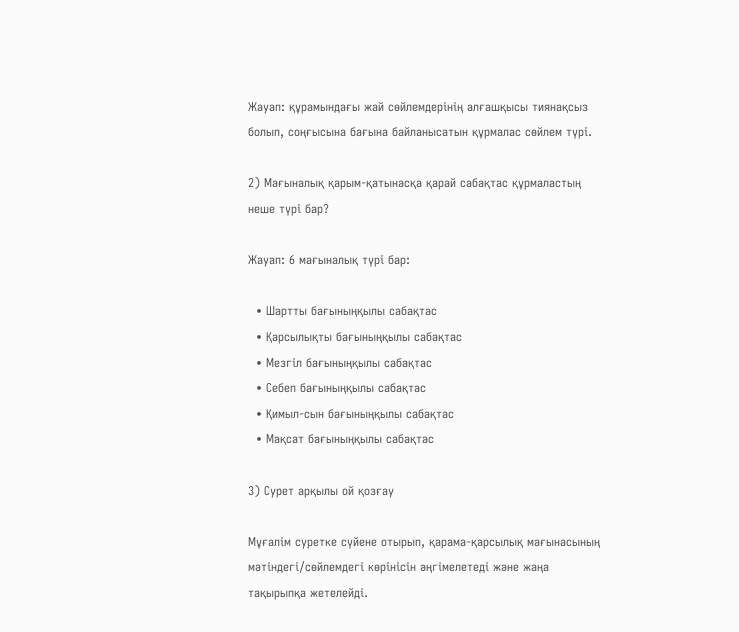Жауап: құрамындағы жай сөйлемдерінің алғашқысы тиянақсыз болып, соңғысына бағына байланысатын құрмалас сөйлем түрі.

2) Мағыналық қарым-қатынасқа қарай сабақтас құрмаластың неше түрі бар?

Жауап: 6 мағыналық түрі бар:

  • Шартты бағыныңқылы сабақтас
  • Қарсылықты бағыныңқылы сабақтас
  • Мезгіл бағыныңқылы сабақтас
  • Себеп бағыныңқылы сабақтас
  • Қимыл-сын бағыныңқылы сабақтас
  • Мақсат бағыныңқылы сабақтас

3) Сурет арқылы ой қозғау

Мұғалім суретке сүйене отырып, қарама-қарсылық мағынасының мәтіндегі/сөйлемдегі көрінісін әңгімелетеді және жаңа тақырыпқа жетелейді.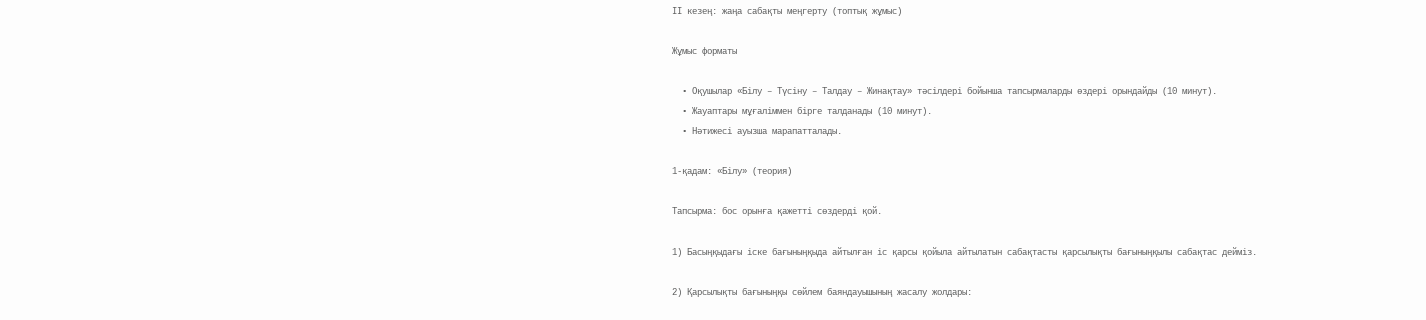ІІ кезең: жаңа сабақты меңгерту (топтық жұмыс)

Жұмыс форматы

  • Оқушылар «Білу – Түсіну – Талдау – Жинақтау» тәсілдері бойынша тапсырмаларды өздері орындайды (10 минут).
  • Жауаптары мұғаліммен бірге талданады (10 минут).
  • Нәтижесі ауызша марапатталады.

1-қадам: «Білу» (теория)

Тапсырма: бос орынға қажетті сөздерді қой.

1) Басыңқыдағы іске бағыныңқыда айтылған іс қарсы қойыла айтылатын сабақтасты қарсылықты бағыныңқылы сабақтас дейміз.

2) Қарсылықты бағыныңқы сөйлем баяндауышының жасалу жолдары: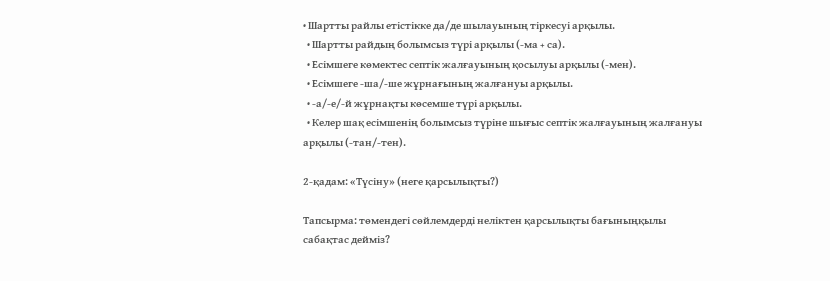• Шартты райлы етістікке да/де шылауының тіркесуі арқылы.
  • Шартты райдың болымсыз түрі арқылы (-ма + са).
  • Есімшеге көмектес септік жалғауының қосылуы арқылы (-мен).
  • Есімшеге -ша/-ше жұрнағының жалғануы арқылы.
  • -а/-е/-й жұрнақты көсемше түрі арқылы.
  • Келер шақ есімшенің болымсыз түріне шығыс септік жалғауының жалғануы арқылы (-тан/-тен).

2-қадам: «Түсіну» (неге қарсылықты?)

Тапсырма: төмендегі сөйлемдерді неліктен қарсылықты бағыныңқылы сабақтас дейміз?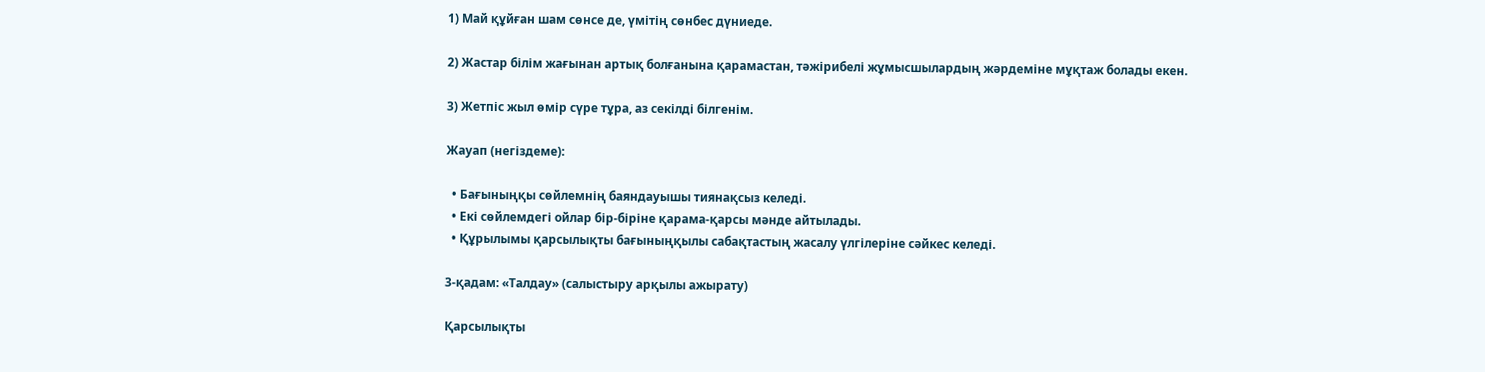1) Май құйған шам сөнсе де, үмітің сөнбес дүниеде.

2) Жастар білім жағынан артық болғанына қарамастан, тәжірибелі жұмысшылардың жәрдеміне мұқтаж болады екен.

3) Жетпіс жыл өмір сүре тұра, аз секілді білгенім.

Жауап (негіздеме):

  • Бағыныңқы сөйлемнің баяндауышы тиянақсыз келеді.
  • Екі сөйлемдегі ойлар бір-біріне қарама-қарсы мәнде айтылады.
  • Құрылымы қарсылықты бағыныңқылы сабақтастың жасалу үлгілеріне сәйкес келеді.

3-қадам: «Талдау» (салыстыру арқылы ажырату)

Қарсылықты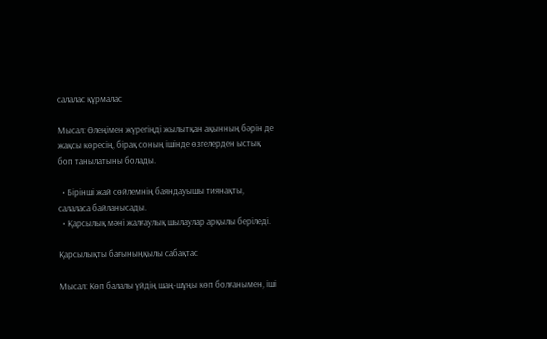салалас құрмалас

Мысал: Өлеңімен жүрегіңді жылытқан ақынның бәрін де жақсы көресің, бірақ соның ішінде өзгелерден ыстық боп танылатыны болады.

  • Бірінші жай сөйлемнің баяндауышы тиянақты, салаласа байланысады.
  • Қарсылық мәні жалғаулық шылаулар арқылы беріледі.

Қарсылықты бағыныңқылы сабақтас

Мысал: Көп балалы үйдің шаң-шұңы көп болғанымен, іші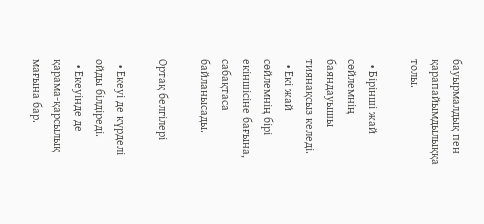бауырмалдық пен қарапайымдылыққа толы.

  • Бірінші жай сөйлемнің баяндауышы тиянақсыз келеді.
  • Екі жай сөйлемнің бірі екіншісіне бағына, сабақтаса байланысады.

Ортақ белгілері

  • Екеуі де күрделі ойды білдіреді.
  • Екеуінде де қарама-қарсылық мағына бар.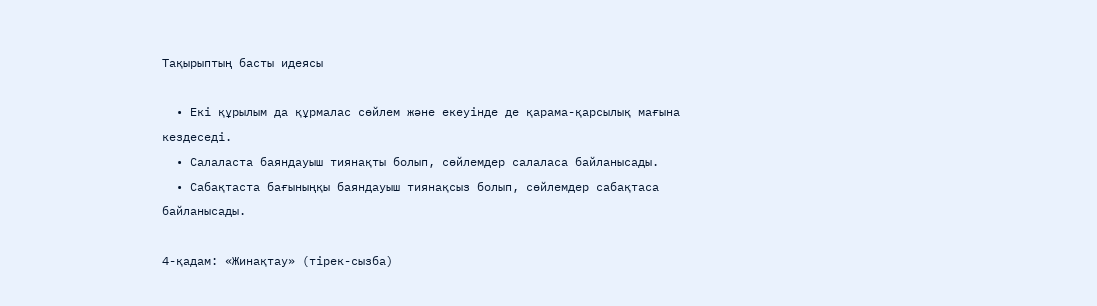Тақырыптың басты идеясы

  • Екі құрылым да құрмалас сөйлем және екеуінде де қарама-қарсылық мағына кездеседі.
  • Салаласта баяндауыш тиянақты болып, сөйлемдер салаласа байланысады.
  • Сабақтаста бағыныңқы баяндауыш тиянақсыз болып, сөйлемдер сабақтаса байланысады.

4-қадам: «Жинақтау» (тірек-сызба)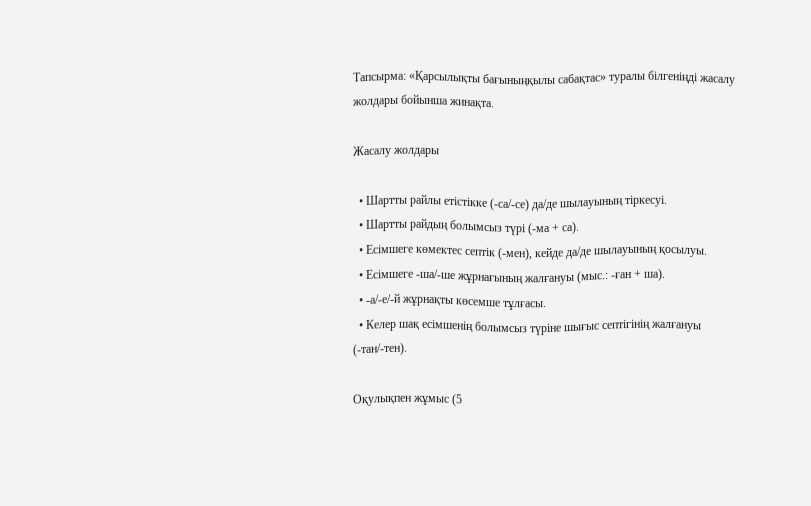Тапсырма: «Қарсылықты бағыныңқылы сабақтас» туралы білгеніңді жасалу жолдары бойынша жинақта.

Жасалу жолдары

  • Шартты райлы етістікке (-са/-се) да/де шылауының тіркесуі.
  • Шартты райдың болымсыз түрі (-ма + са).
  • Есімшеге көмектес септік (-мен), кейде да/де шылауының қосылуы.
  • Есімшеге -ша/-ше жұрнағының жалғануы (мыс.: -ған + ша).
  • -а/-е/-й жұрнақты көсемше тұлғасы.
  • Келер шақ есімшенің болымсыз түріне шығыс септігінің жалғануы (-тан/-тен).

Оқулықпен жұмыс (5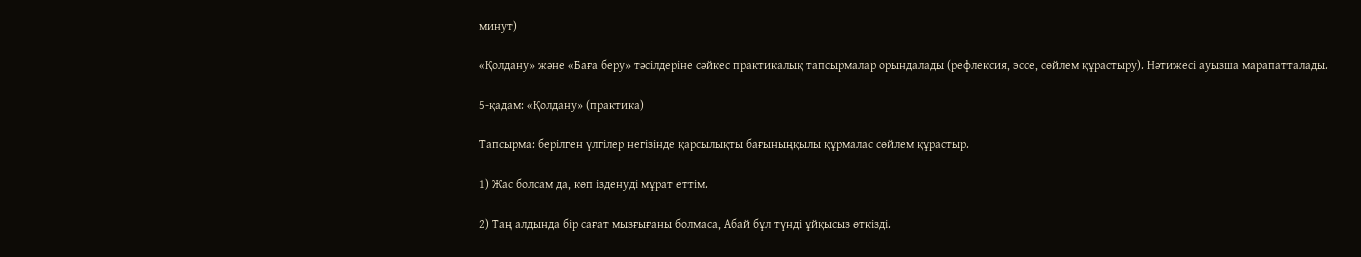минут)

«Қолдану» және «Баға беру» тәсілдеріне сәйкес практикалық тапсырмалар орындалады (рефлексия, эссе, сөйлем құрастыру). Нәтижесі ауызша марапатталады.

5-қадам: «Қолдану» (практика)

Тапсырма: берілген үлгілер негізінде қарсылықты бағыныңқылы құрмалас сөйлем құрастыр.

1) Жас болсам да, көп ізденуді мұрат еттім.

2) Таң алдында бір сағат мызғығаны болмаса, Абай бұл түнді ұйқысыз өткізді.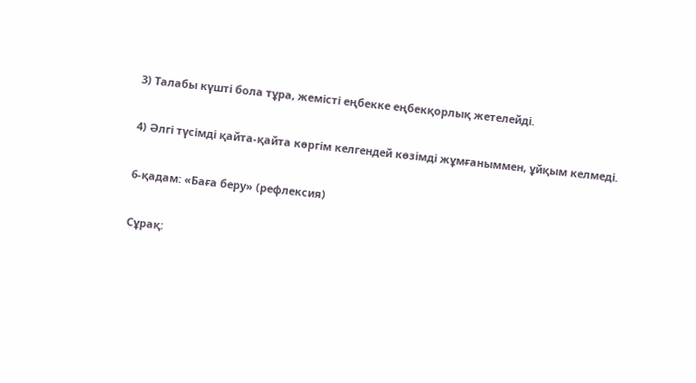3) Талабы күшті бола тұра, жемісті еңбекке еңбекқорлық жетелейді.

4) Әлгі түсімді қайта-қайта көргім келгендей көзімді жұмғаныммен, ұйқым келмеді.

6-қадам: «Баға беру» (рефлексия)

Сұрақ: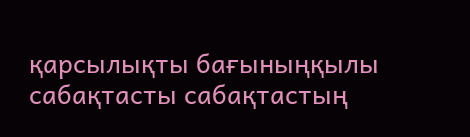қарсылықты бағыныңқылы сабақтасты сабақтастың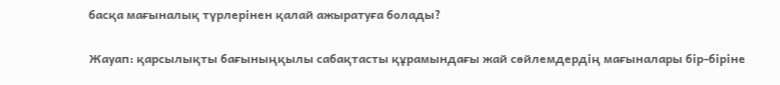басқа мағыналық түрлерінен қалай ажыратуға болады?

Жауап: қарсылықты бағыныңқылы сабақтасты құрамындағы жай сөйлемдердің мағыналары бір-біріне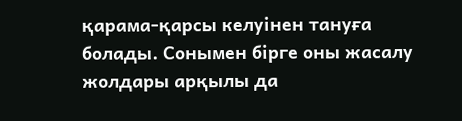қарама-қарсы келуінен тануға болады. Сонымен бірге оны жасалу жолдары арқылы да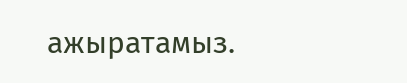ажыратамыз.